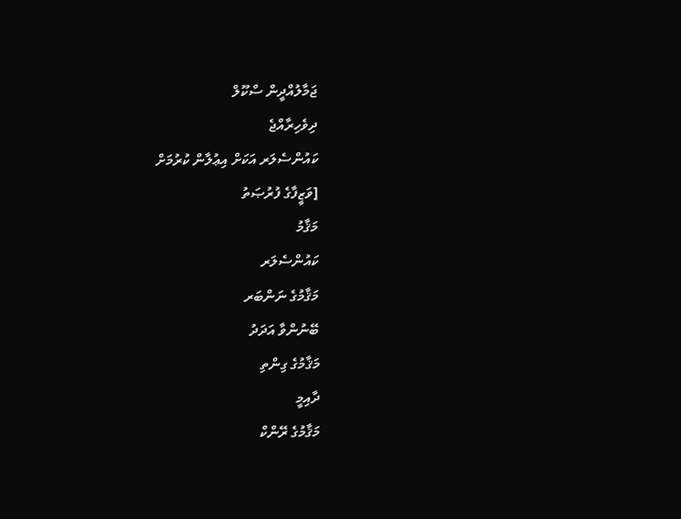ޖަމާލުއްދީން ސްކޫލް
ދިވެހިރާއްޖެ
ކައުންސެލަރ އަކަށް އިޢުލާން ކުރުމަށް
[ވަޒީފާގެ ފުރުޞަތު
މަޤާމު
ކައުންސެލަރ
މަޤާމުގެ ނަންބަރ
ބޭނުންވާ އަދަދު
މަޤާމުގެ ގިންތި
ދާއިމީ
މަޤާމުގެ ރޭންކް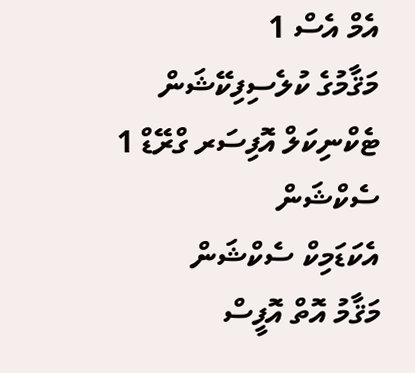އެމް އެސް 1
މަޤާމުގެ ކުލެސިފިކޭޝަން
ޓެކްނިކަލް އޮފިސަރ ގްރޭޑް 1
ސެކްޝަން
އެކަޑަމިކް ސެކްޝަން
މަޤާމު އޮތް އޮފީސް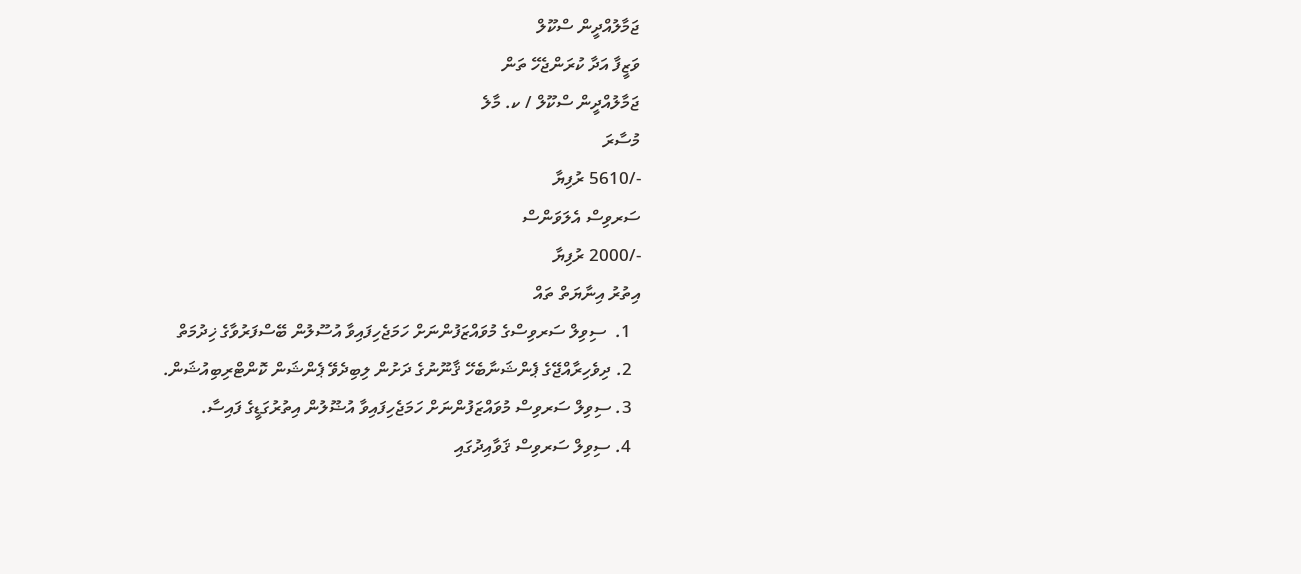ޖަމާލުއްދީން ސްކޫލް
ވަޒީފާ އަދާ ކުރަންޖެހޭ ތަން
ޖަމާލުއްދީން ސްކޫލް / ކ. މާލެ
މުސާރަ
-/5610 ރުފިޔާ
ސަރވިސް އެލަވަންސް
-/2000 ރުފިޔާ
އިތުރު އިނާޔަތް ތައް
  1.  ސިވިލް ސަރވިސްގެ މުވައްޒަފުންނަށް ހަމަޖެހިފައިވާ އުސޫލުން ބޭސްފަރުވާގެ ޚިދުމަތް
  2. ދިވެހިރާއްޖޭގެ ޕެންޝަނާބެހޭ ޤާނޫނުގެ ދަށުން ލިބިދެވޭ ޕެންޝަން ކޮންޓްރިބިއުޝަން.
  3. ސިވިލް ސަރވިސް މުވައްޒަފުންނަށް ހަމަޖެހިފައިވާ އުޟޫލުން އިތުރުގަޑީގެ ފައިސާ.
  4. ސިވިލް ސަރވިސް ޤަވާއިދުގައި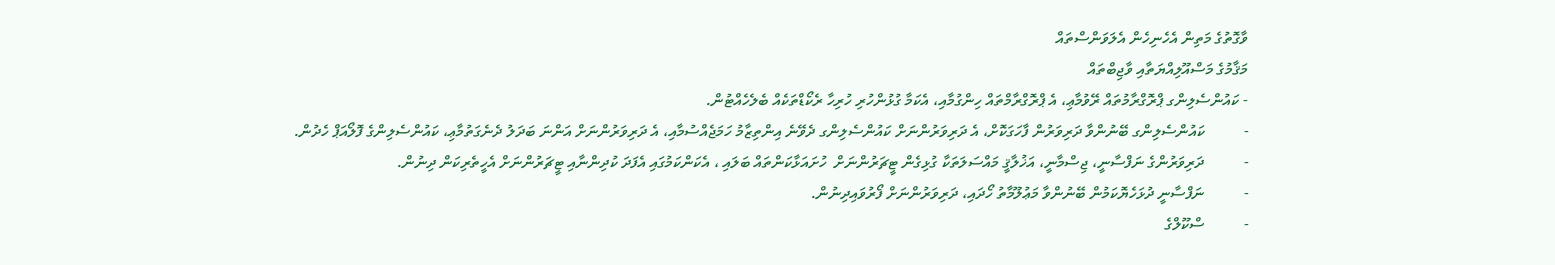ވާގޮތުގެ މަތިން އެހެނިހެން އެލަވަންސްތައް
މަޤާމުގެ މަސްއޫލިއްޔަތާއި ވާޖިބްތައް
- ކައުންސެލިންގ ޕްރޮގްރާމުތައް ރޭވުމާޢި، އެ ޕްރޮގްރާމްތައް ހިންގުމާއި، އެކަމާ ގުޅުންހުރި ހުރިހާ ރެކޯޑްތަކެއް ބެލެހެއްޓުން.
-          ކައުންސެލިންގ ބޭނުންވާ ދަރިވަރުން ފާހަގަކޮށް، އެ ދަރިވަރުންނަށް ކައުންސެލިންގ ދެވޭނެ އިންތިޒާމު ހަމަޖެއްސުމާއި، އެ ދަރިވަރުންނަށް އަންނަ ބަދަލު ދެނެގަތުމާޢި، ކައުންސެލިންގެ ފޮލޯއަޕް ހެދުން.
-          ދަރިވަރުންގެ ނަފްސާނީ، ޖިސްމާނީ، އަޚުލާޤީ މައްސަލަތަކާ ގުޅިގެން ޓީޗަރުންނަށް  ހުށައަޅާކަންތައް ބަލައި ، އެކަންކަމުގައި އެފަދަ ކުދިންނާއި ޓީޗަރުންނަށް އެހީތެރިކަން ދިނުން.
-          ނަފްސާނީ ދުޅަހެޔޮކަމުން ބޭނުންވާ މަޢުލޫމާތު ހޯދައި، ދަރިވަރުންނަށް ފޯރުވައިދިނުން.
-          ސްކޫލްގެ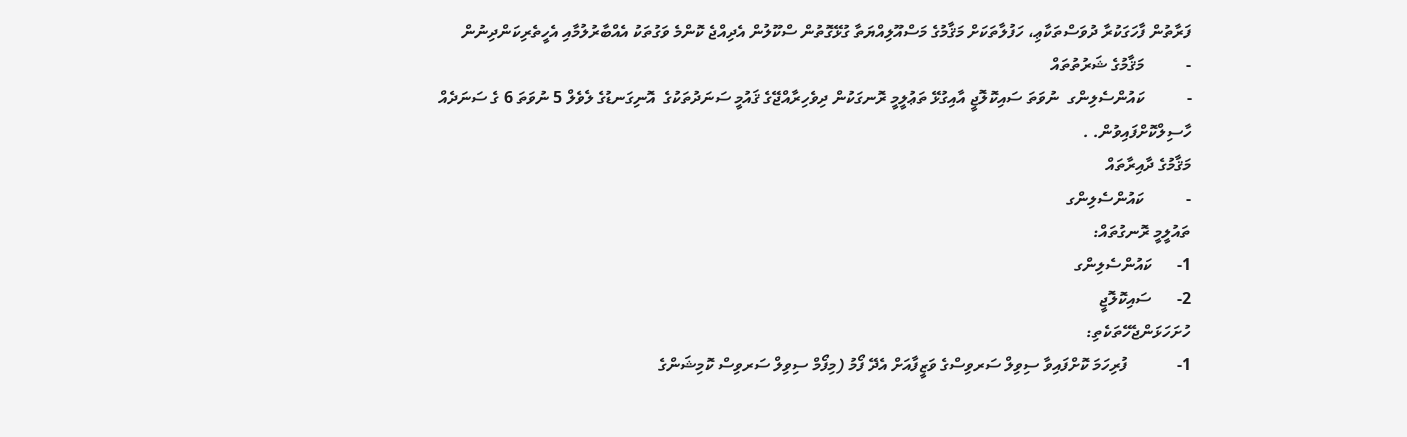ފަރާތުން ފާހަގަކުރާ ދުވަސްތަކާޢި، ހަފުލާތަކަށް މަޤާމުގެ މަސްއޫލިއްޔަތާ ގުޅޭގޮތުން ސްކޫލުން އެދިއްޖެ ކޮންމެ ވަގުތަކު އެއްބާރުލުމާއި އެހީތެރިކަންދިނުން
-          މަޤާމުގެ ޝަރުތުތައް
-          ކައުންސެލިންގ  ނުވަތަ ސައިކޮލޮޖީ އާއިގުޅޭ ތަޢުލީމީ ރޮނގަކުން ދިވެހިރާއްޖޭގެ ޤައުމީ ސަނަދުތަކުގެ  އޮނިގަނޑުގެ ލެވެލް 5 ނުވަތަ 6 ގެ ސަނަދެއް ހާސިލްކޮށްފައިވުން. .
މަޤާމުގެ ދާއިރާތައް
-          ކައުންސެލިންގ
ތައުލީމީ ރޮނގުތައް:
1-      ކައުންސެލިންގ
2-      ސައިކޮލޮޖީ
ހުށަހަޅަންޖެހޭތަކެތި:
1-            ފުރިހަމަ ކޮށްފައިވާ ސިވިލް ސަރވިސްގެ ވަޒީފާއަށް އެދޭ ފޯމު (މިފޯމް ސިވިލް ސަރވިސް ކޮމިޝަންގެ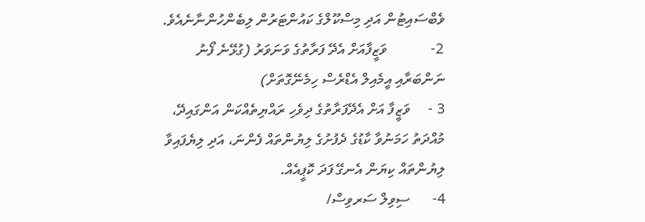ވެބްސައިޓުން އަދި މިސްކޫލްގެ ކައުންޓަރުން ލިބެންހުންނާނެއެވެ.
2-            ވަޒީފާއަށް އެދޭ ފަރާތުގެ ވަނަވަރު (ގުޅޭނެ ފޯނު ނަންބަރާއި އީމެއިލް އެޑްރެސް ހިމެނޭގޮތަށް)
3 -     ވަޒީފާ އަށް އެދޭފަރާތުގެ ދިވެހި ރައްޔިތެއްކަން އަންގައިދޭ، މުއްދަތު ހަމަނުވާ ކާޑުގެ ދެފުށުގެ ލިޔުންތައް ފެންނަ، އަދި ލިޔެފައިވާ ލިޔުންތައް ކިޔަން އެނގޭ ފަދަ ކޮޕީއެއް.
4-      ސިވިލް ސަރވިސް/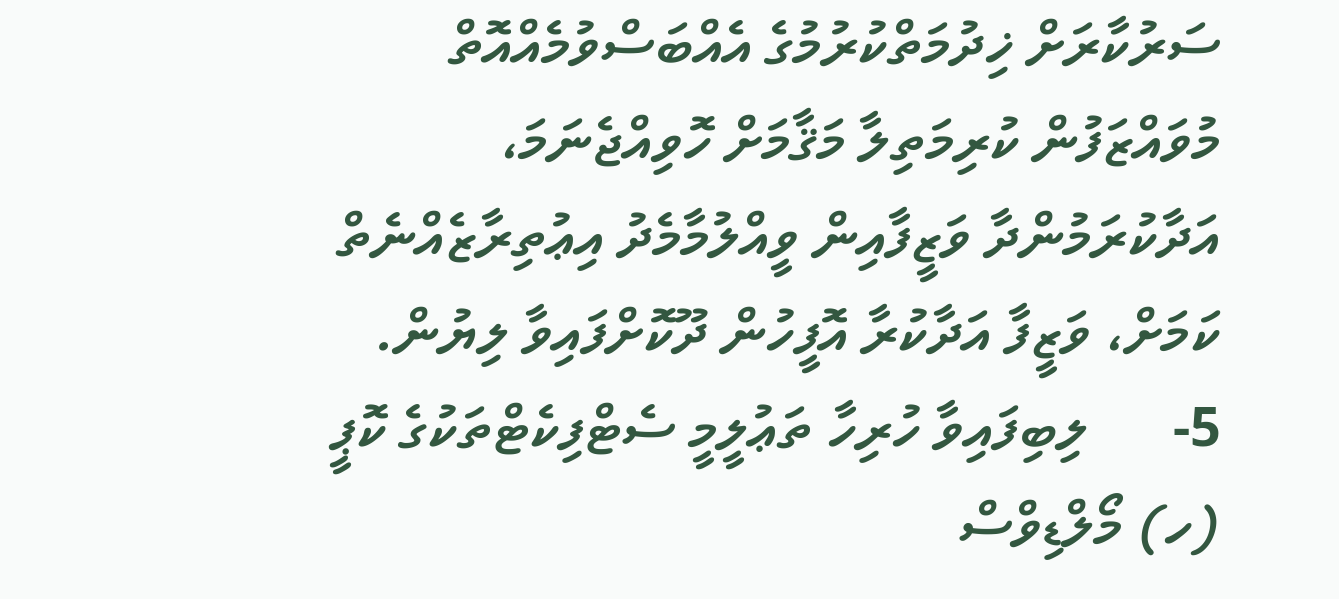ސަރުކާރަށް ޚިދުމަތްކުރުމުގެ އެއްބަސްވުމެއްއޮތް މުވައްޒަފުން ކުރިމަތިލާ މަޤާމަށް ހޮވިއްޖެނަމަ، އަދާކުރަމުންދާ ވަޒީފާއިން ވީއްލުމާމެދު އިޢުތިރާޒެއްނެތް ކަމަށް، ވަޒީފާ އަދާކުރާ އޮފީހުން ދޫކޮށްފައިވާ ލިޔުން.
5-      ލިބިފައިވާ ހުރިހާ ތަޢުލީމީ ސެޓްފިކެޓްތަކުގެ ކޮޕީ
(ހ) މޯލްޑިވްސް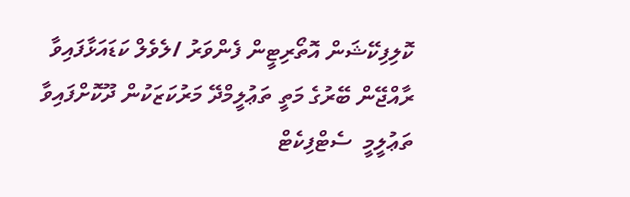ކޮލިފިކޭޝަން އޮތޯރިޓީން ފެންވަރު /ލެވެލް ކަޑައަޅާފައިވާ ރާއްޖޭން ބޭރުގެ މަތީ ތަޢުލީމްދޭ މަރުކަޒަކުން ދޫކޮށްފައިވާ ތަޢުލީމީ  ސެޓްފިކެޓް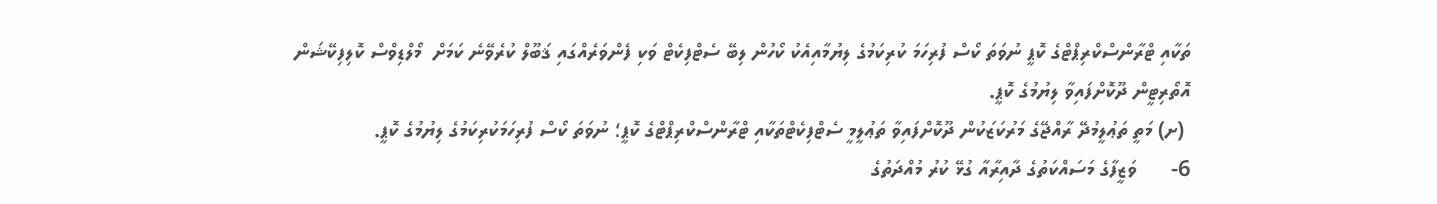ތަކާއި ޓްރާންސްކްރިޕްޓްގެ ކޮޕީ ނުވަތަ ކޯސް ފުރިހަމަ ކުރިކަމުގެ ލިޔުމާއިއެކު ކޯހުން ލިބޭ ސެޓްފިކެޓް ވަކި ފެންވަރެއްގައި ޤަބޫލް ކުރެވޭނެ ކަމަށް  މޯލްޑިވްސް ކޮލިފިކޭޝަން އޮތޯރިޓީން ދޫކޮށްފައިވާ ލިޔުމުގެ ކޮޕީ.
 (ށ) މަތީ ތަޢުލީމުދޭ ރާއްޖޭގެ މަރުކަޒަކުން ދޫކޮށްފައިވާ ތަޢުލީމީ ސެޓްފިކެޓްތަކާއި ޓްރާންސްކްރިޕްޓްގެ ކޮޕީ؛ ނުވަތަ ކޯސް ފުރިހަމަކުރިކަމުގެ ލިޔުމުގެ ކޮޕީ.
6-      ވަޒީފާގެ މަސައްކަތުގެ ދާއިރާއާ ގުޅޭ ކުރު މުއްދަތުގެ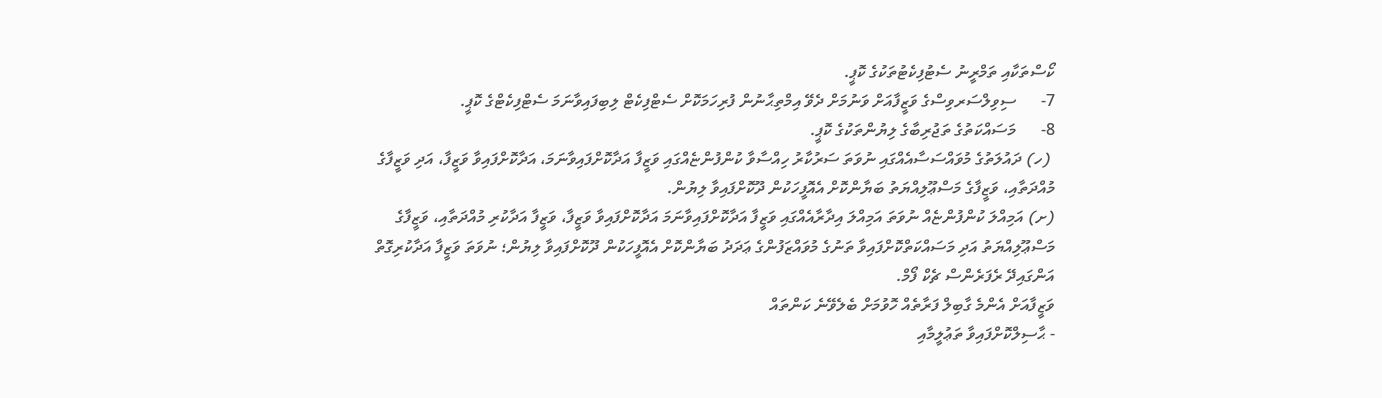ކޯސްތަކާއި ތަމްރީނު ސެޓުފިކެޓުތަކުގެ ކޮޕީ.
7-      ސިވިލްސަރވިސްގެ ވަޒީފާއަށް ވަނުމަށް ދެވޭ އިމްތިޙާނުން ފުރިހަމަކޮށް ސެޓްފިކެޓް ލިބިފައިވާނަމަ ސެޓްފިކެޓްގެ ކޮޕީ.
8-      މަސައްކަތުގެ ތަޖުރިބާގެ ލިޔުންތަކުގެ ކޮޕީ.
 (ހ) ދައުލަތުގެ މުވައްސަސާއެއްގައި ނުވަތަ ސަރުކާރު ހިއްސާވާ ކުންފުންޏެއްގައި ވަޒީފާ އަދާކޮށްފައިވާނަމަ، އަދާކޮށްފައިވާ ވަޒީފާ، އަދި ވަޒީފާގެ މުއްދަތާއި، ވަޒީފާގެ މަސްޢޫލިއްޔަތު ބަޔާންކޮށް އެއޮފީހަކުން ދޫކޮށްފައިވާ ލިޔުން.
(ށ) އަމިއްލަ ކުންފުންޏެއް ނުވަތަ އަމިއްލަ އިދާރާއެއްގައި ވަޒީފާ އަދާކޮށްފައިވާނަމަ އަދާކޮށްފައިވާ ވަޒީފާ، ވަޒީފާ އަދާކުރި މުއްދަތާއި، ވަޒީފާގެ މަސްޢޫލިއްޔަތު އަދި މަސައްކަތްކޮށްފައިވާ ތަނުގެ މުވައްޒަފުންގެ ޢަދަދު ބަޔާންކޮށް އެއޮފީހަކުން ދޫކޮށްފައިވާ ލިޔުން؛ ނުވަތަ ވަޒީފާ އަދާކުރިގޮތް އަންގައިދޭ ރެފަރެންސް ޗެކް ފޯމް.
ވަޒީފާއަށް އެންމެ ގާބިލް ފަރާތެއް ހޮވުމަށް ބެލެވޭނެ ކަންތައް
- ޙާސިލްކޮށްފައިވާ ތަޢުލީމާއި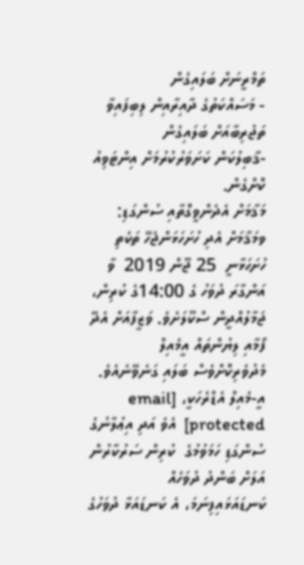ތަމްރީނަށް ބަލައިގެން
- މަސައްކަތުގެ ދާއިރާއިން ލިބިފައިވާ ތަޖުރިބާއަށް ބަލައިގެން
-ޤާބިލުކަން ކަށަވަރުކުރުމަށް އިންޓަވިއު ކޮށްގެން.
މަޤާމަށް އެދެންވީގޮތާއި ސުންގަޑި:
ވމަޤާމަށް އެދި ހުށަހަޅަންޖެހޭ ތަކެތި ހުށަހަޅާނީ  25 ޖޫން 2019  ވާ އަންގާރަ ދުވަހު ގެ 14:00ގެ ކުރިން، ޖަމާލުއްދީން ސްކޫލަށެވެ. ވަޒީފާއަށް އެދޭ ފޯމާއި ލިޔުންތައް އީމެއިލް މެދުވެރިކޮށްވެސް ބަލައި ގަނެވޭނެއެވެ. އީ-މެއިލް އެޑްރެހަކީ، [email protected]  އެވެ އަދި އިޢުލާނުގެ ސުންގަޑި ހަމަވުމުގެ  ކުރިން ސަރުކާރުން އަލަށް ބަންދު ދުވަހެއް ކަނޑައަޅައިފިނަމަ، އެ ކަނޑައަޅާ ދުވަހުގެ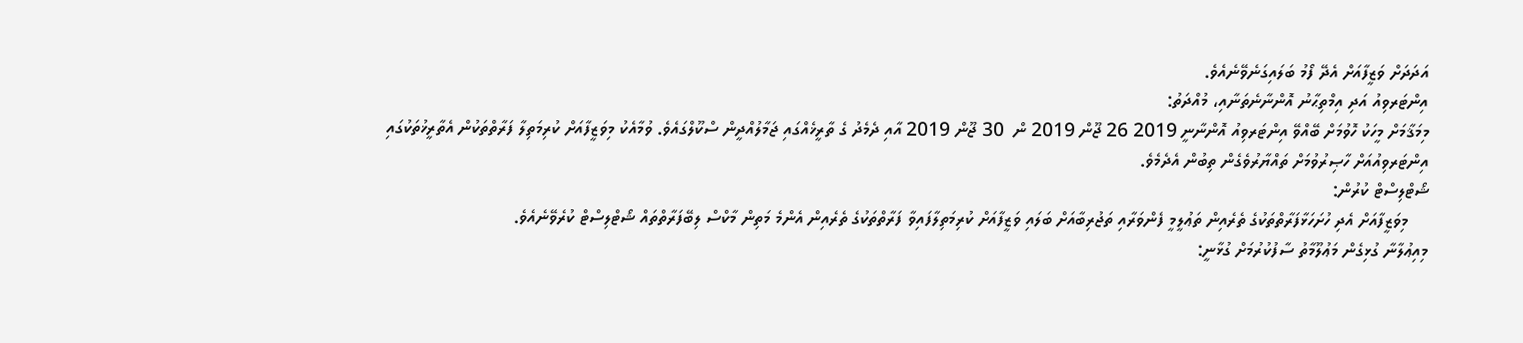އަދަދަށް ވަޒީފާއަށް އެދޭ ފޯމު ބަލައިގަނެވޭނެއެވެ.
އިންޓަރވިއު އަދި އިމްތިޙާނު އޮންނާނެތަނާއި، މުއްދަތު:
މިމަޤާމަށް މީހަކު ހޮވުމަށް ބޭއްވޭ އިންޓަރވިއު އޮންނާނީ 2019 26 ޖޫން 2019 ން  30 ޖޫން 2019 އާއި ދެމެދު ގެ ތާރީޚެއްގައި ޖަމާލުއްދީން ސްކޫލްގައެވެ. ވުމާއެކު މިވަޒީފާއަށް ކުރިމަތިލާ ފަރާތްތަކުން އެތާރީޚުތަކުގައި އިންޓަރވިއުއަށް ހާޞިރުވުމަށް ތައްޔާރުވެގެން ތިބުން އެދެމެވެ.
ޝޯޓްލިސްޓް ކުރުން:
    މިވަޒީފާއަށް އެދި ހުށަހަޅާފަރާތްތަކުގެ ތެރެއިން ތަޢުލީމީ ފެންވަރާއި ތަޖުރިބާއަށް ބަލައި ވަޒީފާއަށް ކުރިމަތިލާފައިވާ ފަރާތްތަކުގެ ތެރެއިން އެންމެ މަތިން މާކްސް ލިބޭފަރާތްތައް ޝޯޓްލިސްޓް ކުރެވޭނެއެވެ.
މިއިޢުލާނާ ގުޅިގެން މަޢުލޫމާތު ސާފުކުރުމަށް ގުޅާނީ: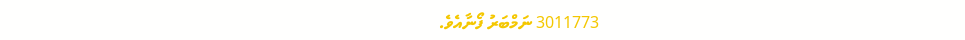3011773 ނަމްބަރު ފޯނާއެވެ.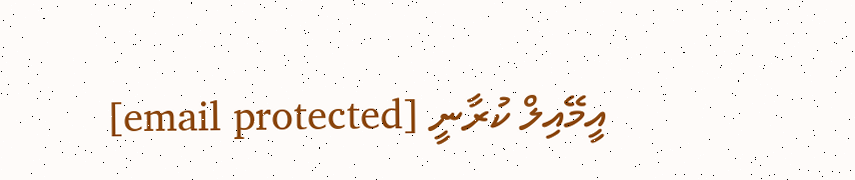އީމޭއިލް ކުރާނީ [email protected]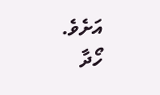އަށެވެ.
ހޯދާ